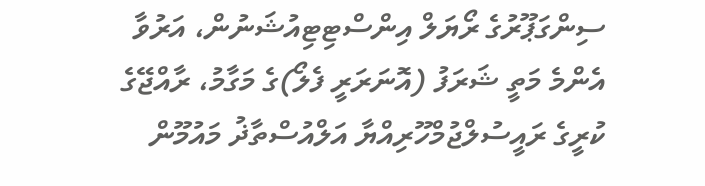ސިންގަޕޫރުގެ ރޯޔަލް އިންސްޓިޓިއުޝަނުން، އަރުވާ އެންމެ މަތީ ޝަރަފު (އޮނަރަރީ ފެލޯ)ގެ މަގާމު، ރާއްޖޭގެ ކުރީގެ ރައީސުލްޖުމްހޫރިއްޔާ އަލްއުސްތާޛު މައުމޫން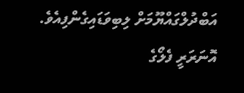އަބްދުލްގައްޔޫމަށް ލިބިވަޑައިގެންފިއެވެ.
އޮނަރަރީ ފެލޯގެ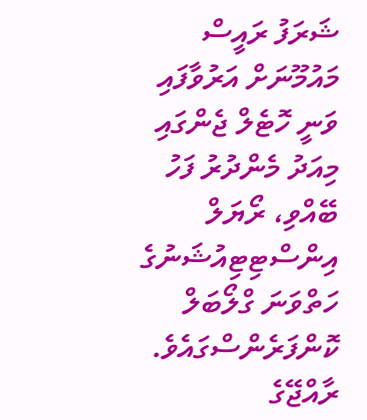ޝަރަފު ރައީސް މައުމޫނަށް އަރުވާފައި ވަނީ ހޮޓެލް ޖެންގައި މިއަދު މެންދުރު ފަހު ބޭއްވި، ރޯޔަލް އިންސްޓިޓިއުޝަނުގެ ހަތްވަނަ ގްލޯބަލް ކޮންފަރެންސްގައެވެ. ރާއްޖޭގެ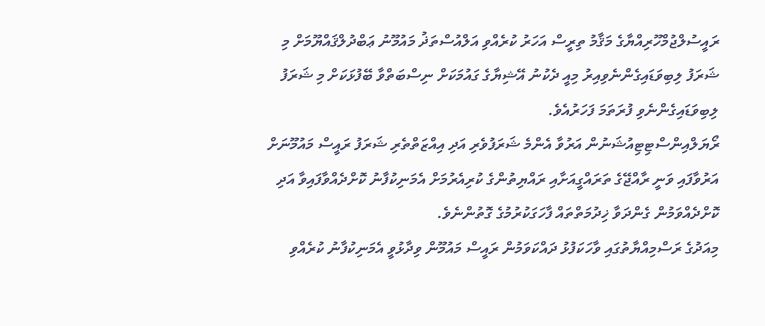ރައީސުލްޖުމްހޫރިއްޔާގެ މަޤާމު ތިރީސް އަހަރު ކުރެއްވި އަލްއުސްތަޛު މައުމޫނު ޢަބްދުލްޤައްޔޫމަށް މި ޝަރަފު ލިބިވަޑައިގެންނެވިއިރު މިއީ ދެކުނު އޭޝިޔާގެ ގައުމަކަށް ނިސްބަތްވާ ބޭފުޅަކަށް މި ޝަރަފު ލިބިވަޑައިގެންނެވި ފުރަތަމަ ފަހަރުއެވެ.
ރޯޔަލްއިންސްޓިޓިއުޝަނުން އަރުވާ އެންމެ ޝަރަފުވެރި އަދި އިއްޒަތްތެރި ޝަރަފު ރައީސް މައުމޫނަށް އަރުވާފައި ވަނީ ރާއްޖޭގެ ތަރައްގީއަށާއި ރައްޔިތުންގެ ކުރިއެރުމަށް އެމަނިކުފާނު ކޮށްދެއްވާފައިވާ އަދި ކޮށްދެއްވަމުން ގެންދަވާ ޚިދުމަތްތައް ފާހަގަކުރުމުގެ ގޮތުންނެވެ.
މިއަދުގެ ރަސްމިއްޔާތުގައި ވާހަކަފުޅު ދައްކަވަމުން ރައީސް މައުމޫން ވިދާޅުވީ އެމަނިކުފާނު ކުރެއްވި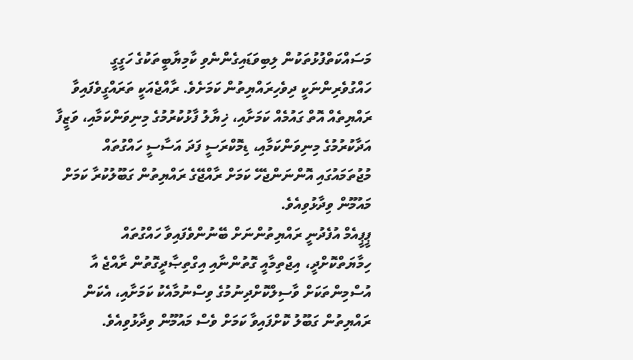މަސައްކަތްފުޅުތަކުން ލިބިވަޑައިގެންނެވި ކާމިޔާބީތަކުގެ ހަގީގީ ހައްގުވެރިންނަކީ ދިވެހިރައްޔިތުން ކަމަށެވެ. ރާއްޖެއަކީ ތަރައްގީވެފައިވާ ރައްޔިތެއް އޮތް ގައުމެއް ކަމަށާއި، ޚިޔާލު ފާޅުކުރުމުގެ މިނިވަންކަމާއި، ވަޒީފާ އަދާކުރުމުގެ މިނިވަންކަމާއި، ޑިމޮކްރަސީ ފަދަ އަސާސީ ހައްގުތައް މުޖުތަމައުގައި އޮންނަންޖެހޭ ކަމަށް ރާއްޖޭގެ ރައްޔިތުން ގަބޫލުކުރާ ކަމަށް މައުމޫން ވިދާޅުވިއެވެ.
ޕީޕީއެމް އުފެދުނީ ރައްޔިތުންނަށް ބޭނުންވެފައިވާ ހައްގުތައް ހިމާޔަތްކޮށްދީ، އިޖްތިމާއީ ގޮތުންނާއި އިގްތިޞާދީގޮތުން ރާއްޖެ އާ އުސްމިންތަކަށް ވާސިލްކޮށްދިނުމުގެ ވިސްނުމާއެކު ކަމަށާއި، އެކަން ރައްޔިތުން ގަބޫލު ކޮށްފައިވާ ކަމަށް ވެސް މައުމޫން ވިދާޅުވިއެވެ.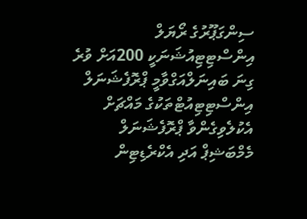ސިންގަޕޫރުގެ ރޯޔަލް އިންސްޓިޓިއުޝަނަކީ 200އަށް ވުރެ ގިނަ ބައިނަލްއަގްވާމީ ޕްރޮފެޝަނަލް އިންސްޓިޓިއުޓްތަކުގެ މައްޗަށް އެކުލެވިގެންވާ ޕްރޮފެޝަނަލް މެމްބަޝިޕް އަދި އެކްރެޑިޓިން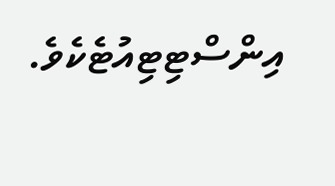އިންސްޓިޓިއުޓެކެވެ.